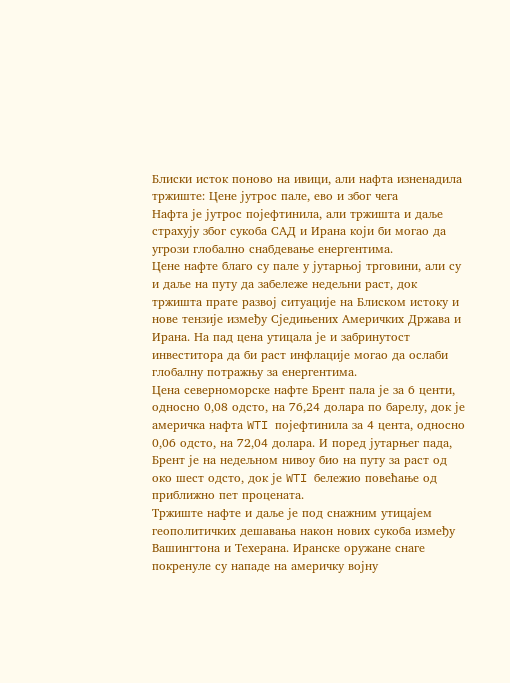Блиски исток поново на ивици, али нафта изненадила тржиште: Цене јутрос пале, ево и због чега
Нафта је јутрос појефтинила, али тржишта и даље страхују због сукоба САД и Ирана који би могао да угрози глобално снабдевање енергентима.
Цене нафте благо су пале у јутарњој трговини, али су и даље на путу да забележе недељни раст, док тржишта прате развој ситуације на Блиском истоку и нове тензије између Сједињених Америчких Држава и Ирана. На пад цена утицала је и забринутост инвеститора да би раст инфлације могао да ослаби глобалну потражњу за енергентима.
Цена северноморске нафте Брент пала је за 6 центи, односно 0,08 одсто, на 76,24 долара по барелу, док је америчка нафта WTI појефтинила за 4 цента, односно 0,06 одсто, на 72,04 долара. И поред јутарњег пада, Брент је на недељном нивоу био на путу за раст од око шест одсто, док је WTI бележио повећање од приближно пет процената.
Тржиште нафте и даље је под снажним утицајем геополитичких дешавања након нових сукоба између Вашингтона и Техерана. Иранске оружане снаге покренуле су нападе на америчку војну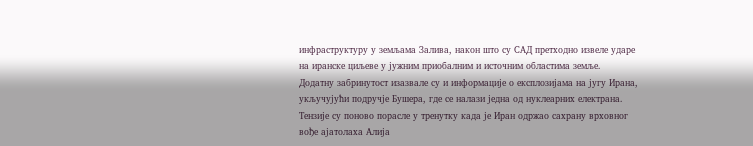инфраструктуру у земљама Залива, након што су САД претходно извеле ударе на иранске циљеве у јужним приобалним и источним областима земље.
Додатну забринутост изазвале су и информације о експлозијама на југу Ирана, укључујући подручје Бушера, где се налази једна од нуклеарних електрана.
Тензије су поново порасле у тренутку када је Иран одржао сахрану врховног вође ајатолаха Алија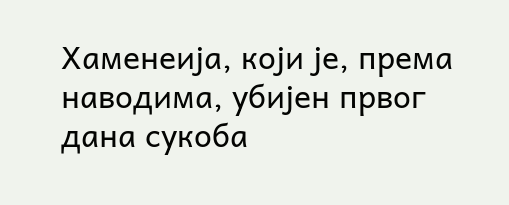Хаменеија, који је, према наводима, убијен првог дана сукоба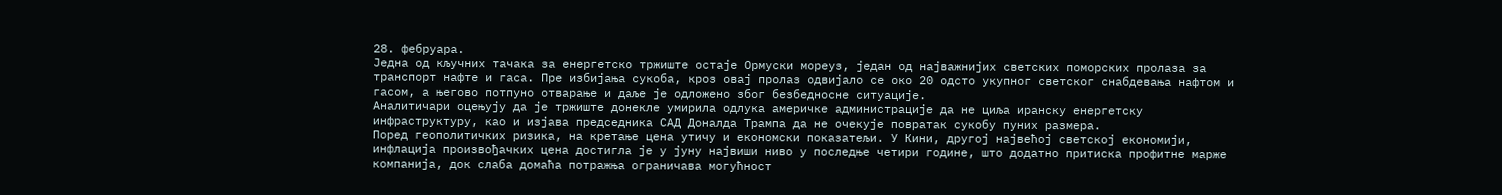28. фебруара.
Једна од кључних тачака за енергетско тржиште остаје Ормуски мореуз, један од најважнијих светских поморских пролаза за транспорт нафте и гаса. Пре избијања сукоба, кроз овај пролаз одвијало се око 20 одсто укупног светског снабдевања нафтом и гасом, а његово потпуно отварање и даље је одложено због безбедносне ситуације.
Аналитичари оцењују да је тржиште донекле умирила одлука америчке администрације да не циља иранску енергетску инфраструктуру, као и изјава председника САД Доналда Трампа да не очекује повратак сукобу пуних размера.
Поред геополитичких ризика, на кретање цена утичу и економски показатељи. У Кини, другој највећој светској економији, инфлација произвођачких цена достигла је у јуну највиши ниво у последње четири године, што додатно притиска профитне марже компанија, док слаба домаћа потражња ограничава могућност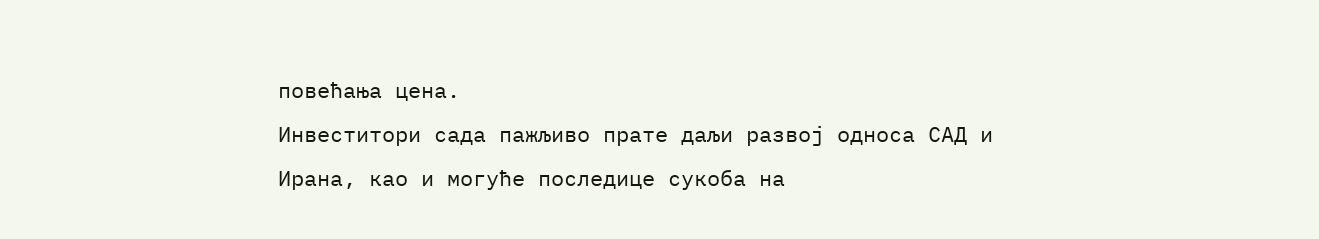повећања цена.
Инвеститори сада пажљиво прате даљи развој односа САД и Ирана, као и могуће последице сукоба на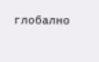глобално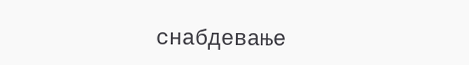снабдевање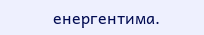енергентима.